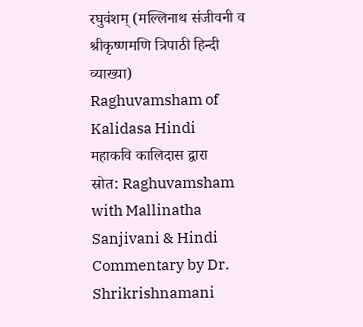रघुवंशम् (मल्लिनाथ संजीवनी व श्रीकृष्णमणि त्रिपाठी हिन्दी व्याख्या)
Raghuvamsham of Kalidasa Hindi
महाकवि कालिदास द्वारा
स्रोत: Raghuvamsham with Mallinatha Sanjivani & Hindi Commentary by Dr. Shrikrishnamani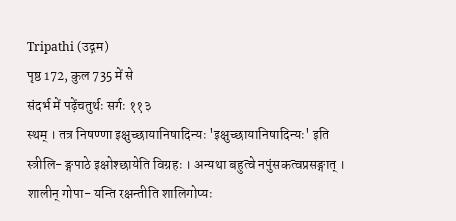Tripathi (उद्गम)
पृष्ठ 172, कुल 735 में से
संदर्भ में पढ़ेंचतुर्थः सर्गः ११३
स्थम् । तत्र निषण्णा इक्षुच्छायानिषादिन्यः 'इक्षुच्छायानिषादिन्यः' इति स्त्रीलि- ङ्गपाठे इक्षोश्छायेति विग्रहः । अन्यथा बहुत्वे नपुंसकत्वप्रसङ्गात् । शालीन् गोपा- यन्ति रक्षन्तीति शालिगोप्यः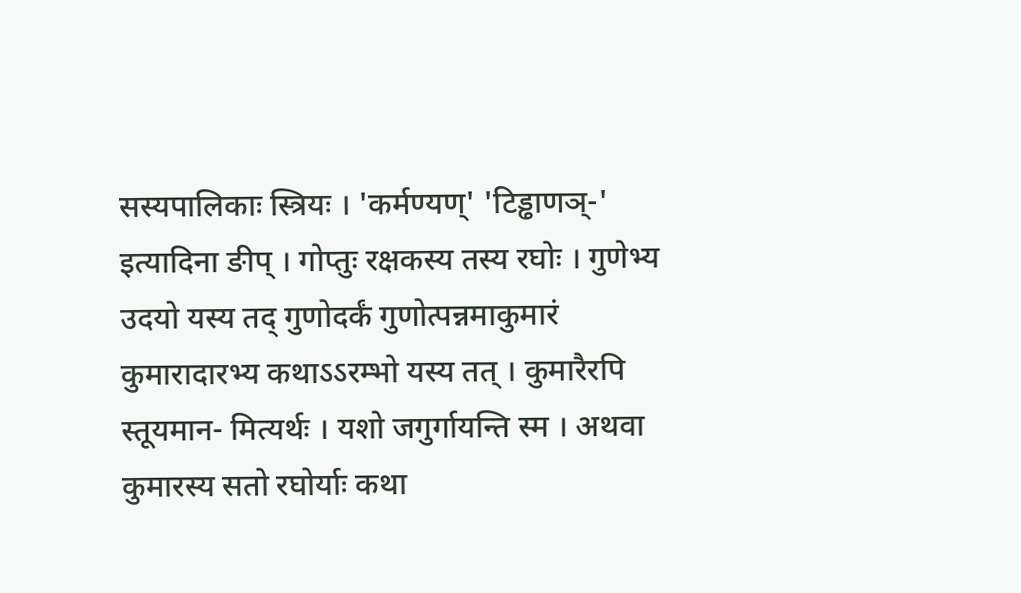सस्यपालिकाः स्त्रियः । 'कर्मण्यण्' 'टिड्ढाणञ्-' इत्यादिना ङीप् । गोप्तुः रक्षकस्य तस्य रघोः । गुणेभ्य उदयो यस्य तद् गुणोदर्कं गुणोत्पन्नमाकुमारं कुमारादारभ्य कथाऽऽरम्भो यस्य तत् । कुमारैरपि स्तूयमान- मित्यर्थः । यशो जगुर्गायन्ति स्म । अथवा कुमारस्य सतो रघोर्याः कथा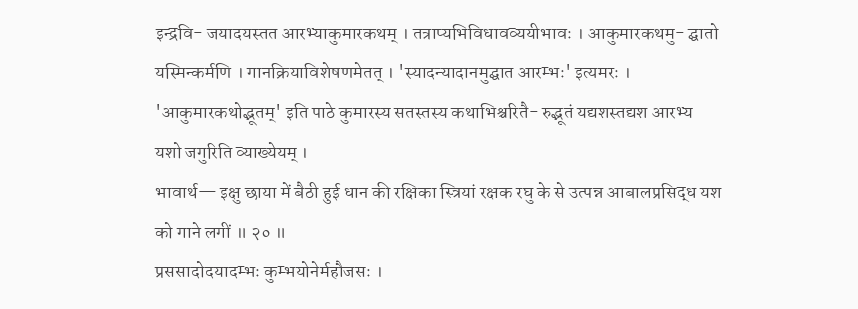इन्द्रवि- जयादयस्तत आरभ्याकुमारकथम् । तत्राप्यभिविधावव्ययीभावः । आकुमारकथमु- द्घातो यस्मिन्कर्मणि । गानक्रियाविशेषणमेतत् । 'स्यादन्यादानमुद्घात आरम्भः' इत्यमरः । 'आकुमारकथोद्भूतम्' इति पाठे कुमारस्य सतस्तस्य कथाभिश्चरितै- रुद्भूतं यद्यशस्तद्यश आरभ्य यशो जगुरिति व्याख्येयम् ।
भावार्थ— इक्षु छाया में बैठी हुई धान की रक्षिका स्त्रियां रक्षक रघु के से उत्पन्न आबालप्रसिद्ध यश को गाने लगीं ॥ २० ॥
प्रससादोदयादम्भः कुम्भयोनेर्महौजसः ।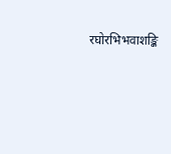रघोरभिभवाशङ्कि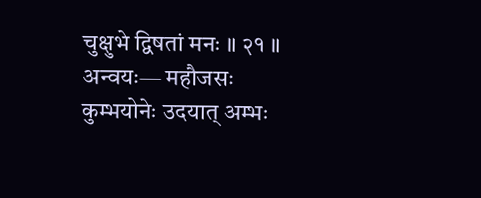चुक्षुभे द्विषतां मनः ॥ २१ ॥
अन्वयः— महौजसः कुम्भयोनेः उदयात् अम्भः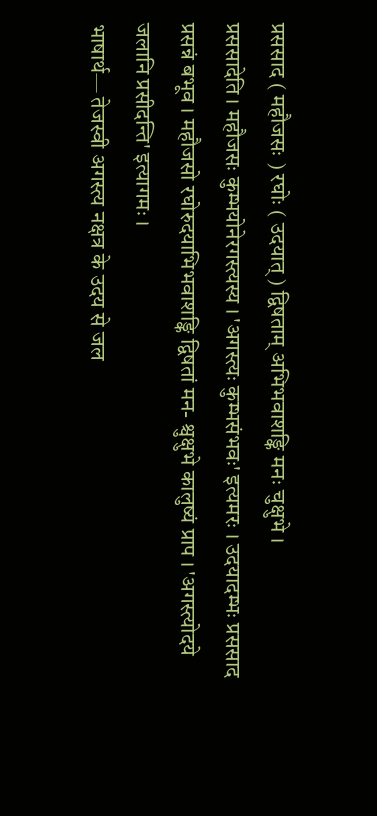प्रससाद ( महौजसः ) रघोः ( उदयात् ) द्विषताम् अभिभवाशङ्कि मनः चुक्षुभे ।
प्रससादेति । महौजसः कुम्भयोनेरगस्त्यस्य । 'अगस्त्यः कुम्भसंभवः' इत्यमरः । उदयादम्भः प्रससाद प्रसन्नं बभूव । महौजसो रघोरुदयाभिभवाशङ्कि द्विषतां मन- श्चुक्षुभे कालुष्यं प्राप । 'अगस्त्योदये जलानि प्रसीदन्ति' इत्यागमः ।
भाषार्थ— तेजस्वी अगस्त्य नक्षत्र के उदय से जल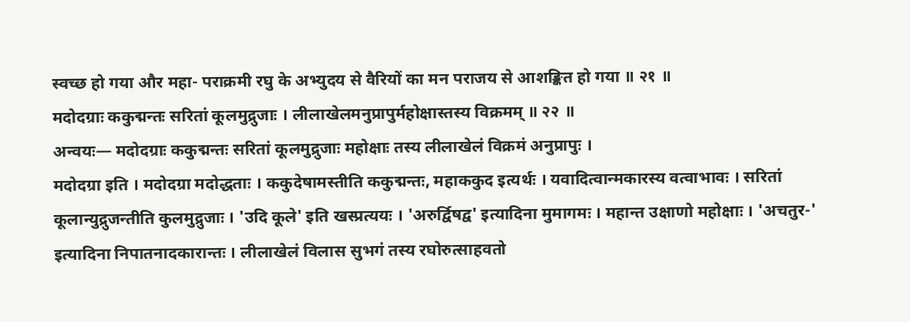स्वच्छ हो गया और महा- पराक्रमी रघु के अभ्युदय से वैरियों का मन पराजय से आशङ्कित हो गया ॥ २१ ॥
मदोदग्राः ककुद्मन्तः सरितां कूलमुद्रुजाः । लीलाखेलमनुप्रापुर्महोक्षास्तस्य विक्रमम् ॥ २२ ॥
अन्वयः— मदोदग्राः ककुद्मन्तः सरितां कूलमुद्रुजाः महोक्षाः तस्य लीलाखेलं विक्रमं अनुप्रापुः ।
मदोदग्रा इति । मदोदग्रा मदोद्धताः । ककुदेषामस्तीति ककुद्मन्तः, महाककुद इत्यर्थः । यवादित्वान्मकारस्य वत्वाभावः । सरितां कूलान्युद्रुजन्तीति कुलमुद्रुजाः । 'उदि कूले' इति खस्प्रत्ययः । 'अरुर्द्विषद्व' इत्यादिना मुमागमः । महान्त उक्षाणो महोक्षाः । 'अचतुर-' इत्यादिना निपातनादकारान्तः । लीलाखेलं विलास सुभगं तस्य रघोरुत्साहवतो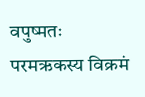वपुष्मतः परमऋकस्य विक्रमं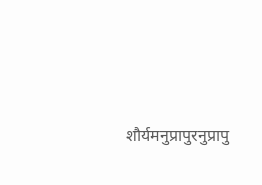शौर्यमनुप्रापुरनुप्रापु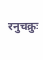रनुचक्रुः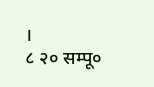।
८ २० सम्पू०